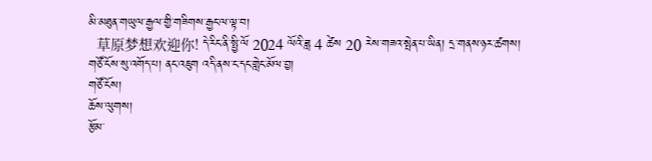མི་མཐུན་གཡུལ་རྒྱལ་གྱི་གཟིགས་རྒྱང་ལ་ལྟ་བ།
  草原梦想欢迎你! དེ་རིང་ནི་སྤྱི་ལོ 2024 ལོའི་ཟླ 4 ཚེས 20 རེས་གཟའ་སྤེན་པ་ཡིན། དྲ་གནས་ཉར་ཚགས།  གཙོ་ངོས་སུ་འགོད་པ། ནང་འཇུག འདི་ནས་ང་དང་གླེང་མོལ་བྱ།
གཙོ་ངོས།
ཆོས་ལུགས།
རྩོམ་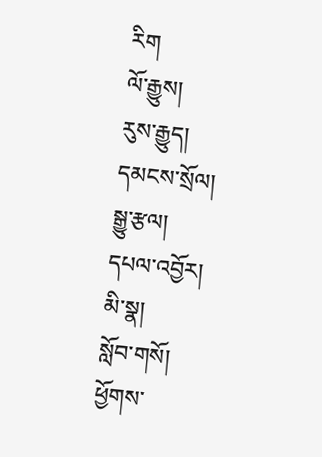རིག
ལོ་རྒྱུས།
རུས་རྒྱུད།
དམངས་སྲོལ།
སྒྱུ་རྩལ།
དཔལ་འབྱོར།
མི་སྣ།
སློབ་གསོ།
ཕྱོགས་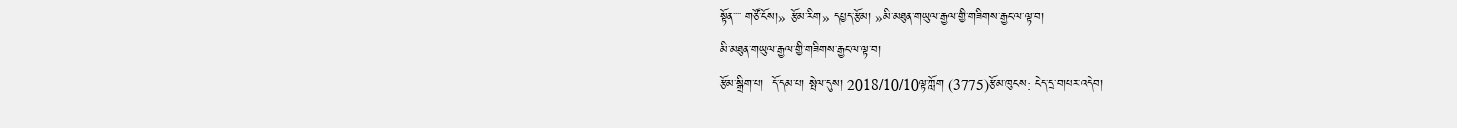སྟོན་་་་ གཙོ་ངོས།» རྩོམ་རིག» དཔྱད་རྩོམ། »མི་མཐུན་གཡུལ་རྒྱལ་གྱི་གཟིགས་རྒྱང་ལ་ལྟ་བ།
མི་མཐུན་གཡུལ་རྒྱལ་གྱི་གཟིགས་རྒྱང་ལ་ལྟ་བ།
རྩོམ་སྒྲིག་པ།  དོ་དམ་པ། སྤེལ་དུས། 2018/10/10ལྟ་ཀློག (3775)རྩོམ་ཁུངས: ངེད་དྲ་བ།པར་འདེབ།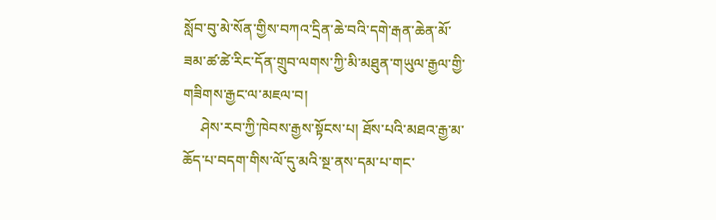སློབ་བུ་མེ་སོན་གྱིས་བཀའ་དྲིན་ཆེ་བའི་དགེ་རྒན་ཆེན་མོ་ཟམ་ཚ་ཚེ་རིང་དོན་གྲུབ་ལགས་ཀྱི་མི་མཐུན་གཡུལ་རྒྱལ་གྱི་གཟིགས་རྒྱང་ལ་མཇལ་བ།
     ཤེས་རབ་ཀྱི་ཁེབས་རྒྱས་སྟོངས་པ། ཐོས་པའི་མཐའ་རྒྱ་མ་ཆོད་པ་བདག་གིས་ལོ་དུ་མའི་སྔ་ནས་དམ་པ་གང་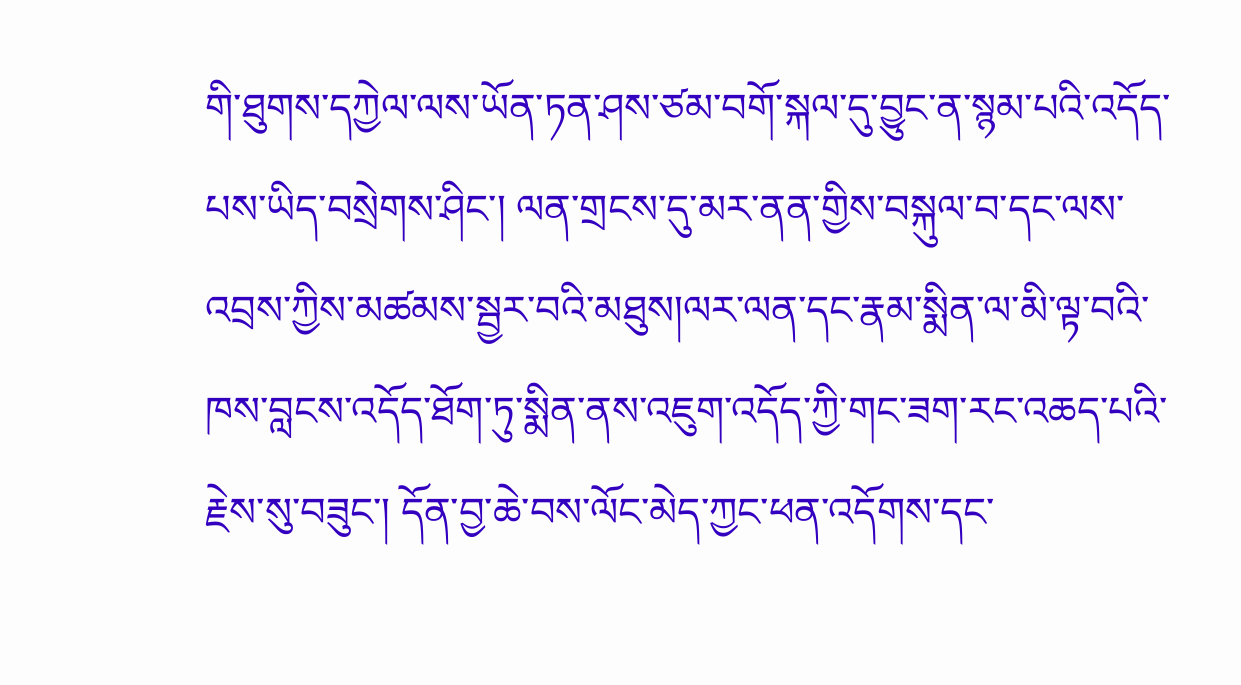གི་ཐུགས་དཀྱེལ་ལས་ཡོན་ཏན་ཤས་ཙམ་བགོ་སྐལ་དུ་བྱུང་ན་སྙམ་པའི་འདོད་པས་ཡིད་བསྲེགས་ཤིང་། ལན་གྲངས་དུ་མར་ནན་གྱིས་བསྐུལ་བ་དང་ལས་འབྲས་ཀྱིས་མཚམས་སྦྱར་བའི་མཐུས།ལར་ལན་དང་རྣམ་སྨིན་ལ་མི་ལྟ་བའི་ཁས་བླངས་འདོད་ཐོག་ཏུ་སྨིན་ནས་འཇུག་འདོད་ཀྱི་གང་ཟག་རང་འཆད་པའི་རྗེས་སུ་བཟུང་། དོན་བྱ་ཆེ་བས་ལོང་མེད་ཀྱང་ཕན་འདོགས་དང་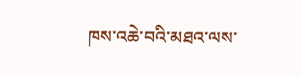ཁས་འཆེ་བའི་མཐའ་ལས་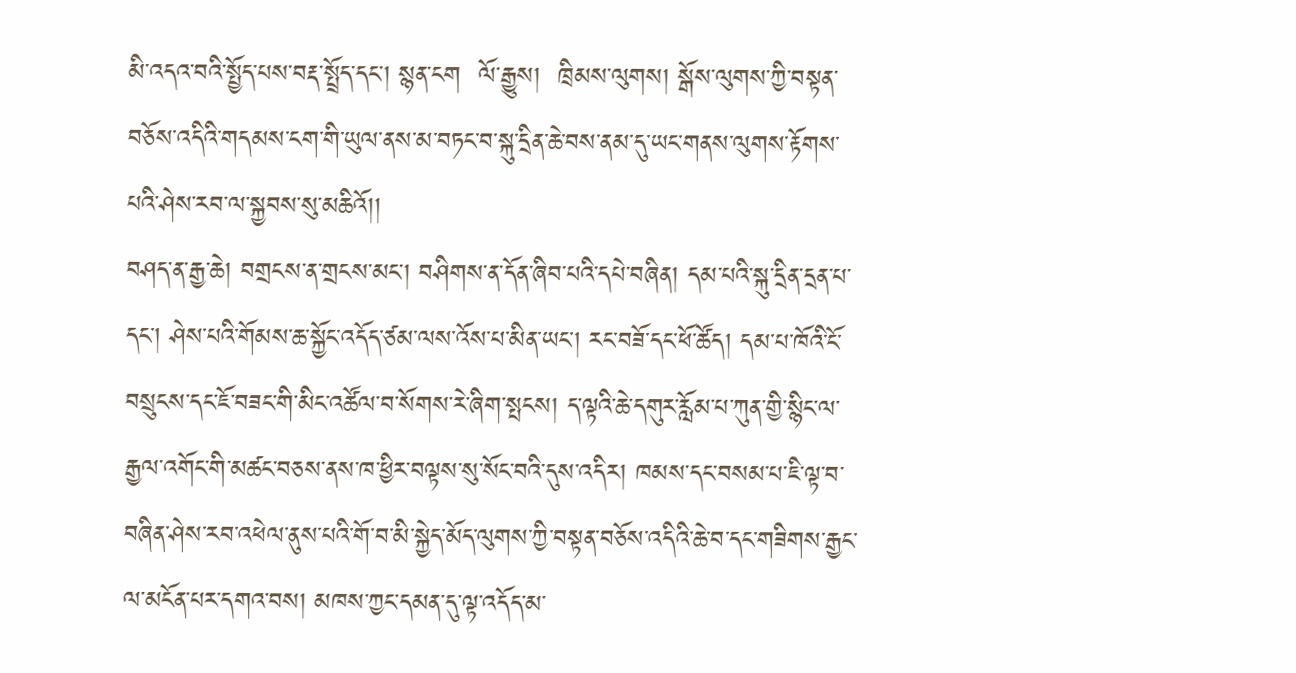མི་འདའ་བའི་སྤྱོད་པས་བརྡ་སྤྲོད་དང་། སྙན་ངག  ལོ་རྒྱུས།  ཁྲིམས་ལུགས། སྒོས་ལུགས་ཀྱི་བསྟན་བཅོས་འདིའི་གདམས་ངག་གི་ཡུལ་ནས་མ་བཏང་བ་སྐུ་དྲིན་ཆེ་བས་ནམ་དུ་ཡང་གནས་ལུགས་རྟོགས་པའི་ཤེས་རབ་ལ་སྐྱབས་སུ་མཆིའོ།།
བཤད་ན་རྒྱ་ཆེ། བགྲངས་ན་གྲངས་མང་། བཤིགས་ན་དོན་ཞིབ་པའི་དཔེ་བཞིན། དམ་པའི་སྐུ་དྲིན་དྲན་པ་དང་། ཤེས་པའི་གོམས་ཆ་སྐྱོང་འདོད་ཙམ་ལས་འོས་པ་མིན་ཡང་། རང་བཟོ་དང་ཕོ་ཚོད། དམ་པ་ཁོའི་ངོ་བསྲུངས་དང་ཇོ་བཟང་གི་མིང་འཚོལ་བ་སོགས་རེ་ཞིག་སྤངས། ད་ལྟའི་ཆེ་དགུར་རློམ་པ་ཀུན་གྱི་སྙིང་ལ་རྒྱལ་འགོང་གི་མཚང་བཅས་ནས་ཁ་ཕྱིར་བལྟས་སུ་སོང་བའི་དུས་འདིར། ཁམས་དང་བསམ་པ་ཇི་ལྟ་བ་བཞིན་ཤེས་རབ་འཕེལ་ནུས་པའི་གོ་བ་མི་སྐྱེད་མོད་ལུགས་ཀྱི་བསྟན་བཅོས་འདིའི་ཆེ་བ་དང་གཟིགས་རྒྱང་ལ་མངོན་པར་དགའ་བས། མཁས་ཀྱང་དམན་དུ་ལྟ་འདོད་མ་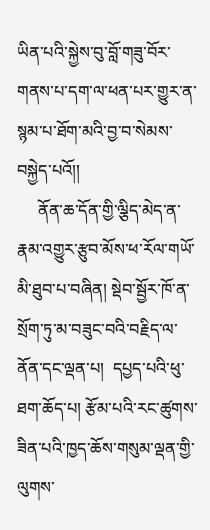ཡིན་པའི་སྐྱེས་བུ་བློ་གཟུ་བོར་གནས་པ་དག་ལ་ཕན་པར་གྱུར་ན་སྙམ་པ་ཐོག་མའི་བྱ་བ་སེམས་བསྐྱེད་པའོ།།
     ནོན་ཆ་དོན་གྱི་ལྕིད་མེད་ན་རྣམ་འགྱུར་རྩུབ་མོས་ཕ་རོལ་གཡོ་མི་ཐུབ་པ་བཞིན། སྡེབ་སྦྱོར་ཁོ་ན་སྲོག་ཏུ་མ་བཟུང་བའི་བརྗིད་ལ་ནོན་དང་ལྡན་པ།  དཔྱད་པའི་ཕུ་ཐག་ཆོད་པ། རྩོམ་པའི་རང་ཚུགས་ཟིན་པའི་ཁྱད་ཆོས་གསུམ་ལྡན་གྱི་ལུགས་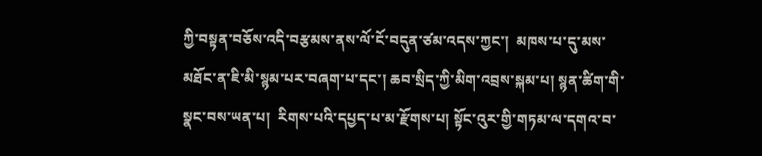ཀྱི་བསྟན་བཅོས་འདི་བརྩམས་ནས་ལོ་ངོ་བདུན་ཙམ་འདས་ཀྱང་།  མཁས་པ་དུ་མས་མཐོང་ན་ཇི་མི་སྙམ་པར་བཞག་པ་དང་། ཆབ་སྲིད་ཀྱི་མིག་འབྲས་སྐམ་པ། སྙན་ཚིག་གི་སྣང་བས་ཡན་པ།  རིགས་པའི་དཔྱད་པ་མ་རྫོགས་པ། སྟོང་འུར་གྱི་གཏམ་ལ་དགའ་བ་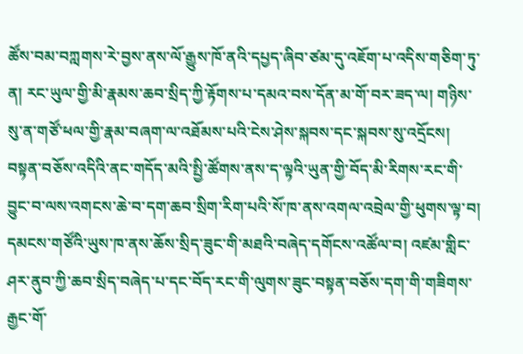ཚོས་བམ་བཀླགས་རེ་བྱས་ནས་ལོ་རྒྱུས་ཁོ་ནའི་དཔྱད་ཞིབ་ཙམ་དུ་འཇོག་པ་འདིས་གཅིག་ཏུ་ན། རང་ཡུལ་གྱི་མི་རྣམས་ཆབ་སྲིད་ཀྱི་རྟོགས་པ་དམའ་བས་དོན་མ་གོ་བར་ཟད་ལ། གཉིས་སུ་ན་གཙོ་ཕལ་གྱི་རྣམ་བཞག་ལ་འཐོམས་པའི་ངེས་ཤེས་སྐབས་དང་སྐབས་སུ་འདྲོངས། བསྟན་བཅོས་འདིའི་ནང་གདོད་མའི་སྤྱི་ཚོགས་ནས་ད་ལྟའི་ཡུན་གྱི་བོད་མི་རིགས་རང་གི་བྱུང་བ་ལས་འགངས་ཆེ་བ་དག་ཆབ་སྲིག་རིག་པའི་སོ་ཁ་ནས་འགལ་འབྲེལ་གྱི་ཕུགས་ལྟ་བ། དམངས་གཙོའི་ཡུས་ཁ་ནས་ཆོས་སྲིད་ཟུང་གི་མཐའི་བཞེད་དགོངས་འཚོལ་བ། འཛམ་གླིང་ཤར་ནུབ་ཀྱི་ཆབ་སྲིད་བཞེད་པ་དང་བོད་རང་གི་ལུགས་ཟུང་བསྟན་བཅོས་དག་གི་གཟིགས་རྒྱང་གོ་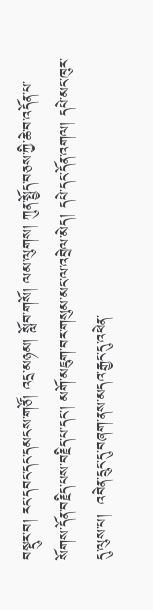བསྡུར་བ། རང་དབང་དང་དམངས་གཙོ། འདྲ་མཉམ། སློབ་གསོ། ལམ་ལུགས། ཀུན་སྤྱོད་བཅས་ཀྱི་ཆེ་བ་འདོན་པ་སོགས་དོན་བརྗིད་པས་བརྗིད་པ་དང་། མགོ་མཇུག་བར་གསུམ་མང་ལ་འབྲེལ་མེད། དཔེ་དང་དོན་འགལ། དཔེ་མང་ཁུར་དུ་ལུས་པ།  འབེན་དྲུང་དུ་བཞག་ནས་མདའ་རྒྱང་དུ་འཕེན་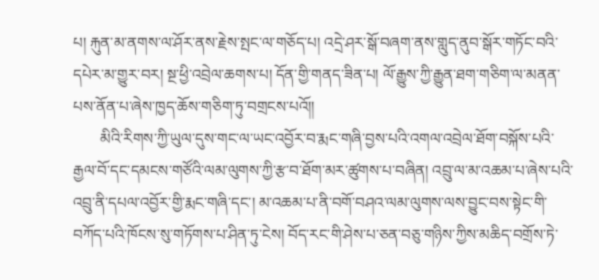པ། རྐུན་མ་ནགས་ལ་ཤོར་ནས་རྗེས་སྤང་ལ་གཅོད་པ། འདྲེ་ཤར་སྒོ་བཞག་ནས་གླུད་ནུབ་སྒོར་གཏོང་བའི་དཔེར་མ་གྱུར་བར། སྔ་ཕྱི་འབྲེལ་ཆགས་པ། དོན་གྱི་གནད་ཟིན་པ། ལོ་རྒྱུས་ཀྱི་རྒྱུན་ཐག་གཅིག་ལ་མནན་པས་ནོན་པ་ཞེས་ཁྱད་ཆོས་གཅིག་ཏུ་བགྲངས་པའོ།།
       མིའི་རིགས་ཀྱི་ཡུལ་དུས་གང་ལ་ཡང་འབྱོར་བ་རྨང་གཞི་བྱས་པའི་འགལ་འབྲེལ་ཐོག་བསྐོས་པའི་རྒྱལ་བོ་དང་དམངས་གཙོའི་ལམ་ལུགས་ཀྱི་རྩ་བ་ཐོག་མར་ཚུགས་པ་བཞིན། འབྲུ་ལ་མ་འཆམ་པ་ཞེས་པའི་འབྲུ་ནི་དཔལ་འབྱོར་གྱི་རྨང་གཞི་དང་། མ་འཆམ་པ་ནི་བགོ་བཤའ་ལམ་ལུགས་ལས་བྱུང་བས་སྟེང་གི་བཀོད་པའི་ཁོངས་སུ་གཏོགས་པ་ཤིན་ཏུ་ངེས། བོད་རང་གི་ཤེས་པ་ཅན་བཅུ་གཉིས་ཀྱིས་མཆིད་བགྲོས་ཏེ་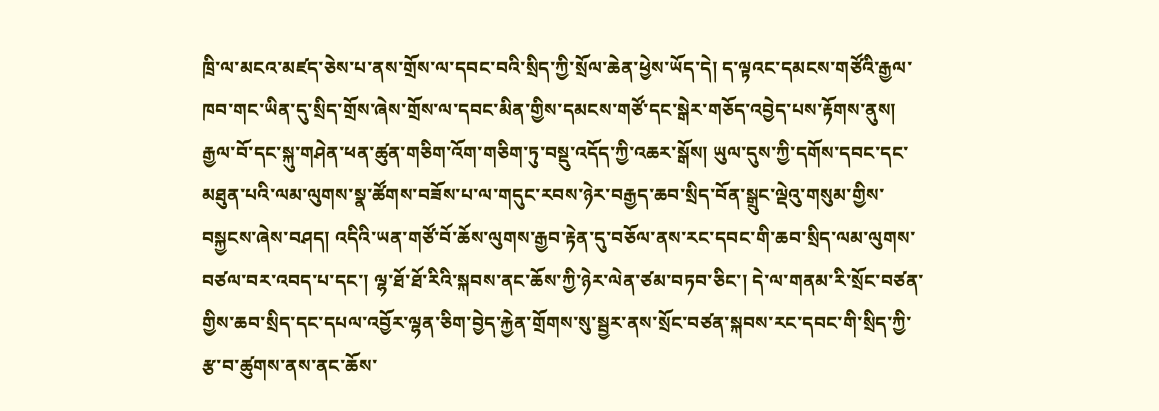ཁྲི་ལ་མངའ་མཛད་ཅེས་པ་ནས་གྲོས་ལ་དབང་བའི་སྲིད་ཀྱི་སྲོལ་ཆེན་ཕྱེས་ཡོད་དེ། ད་ལྟའང་དམངས་གཙོའི་རྒྱལ་ཁབ་གང་ཡིན་དུ་སྲིད་གྲོས་ཞེས་གྲོས་ལ་དབང་མིན་གྱིས་དམངས་གཙོ་དང་སྒེར་གཅོད་འབྱེད་པས་རྟོགས་ནུས། རྒྱལ་བོ་དང་སྐུ་གཤེན་ཕན་ཚུན་གཅིག་འོག་གཅིག་ཏུ་བསྡུ་འདོད་ཀྱི་འཆར་སྒོས། ཡུལ་དུས་ཀྱི་དགོས་དབང་དང་མཐུན་པའི་ལམ་ལུགས་སྣ་ཚོགས་བཟོས་པ་ལ་གདུང་རབས་ཉེར་བརྒྱད་ཆབ་སྲིད་བོན་སྒྲུང་ལྡེའུ་གསུམ་གྱིས་བསྐྱངས་ཞེས་བཤད། འདིའི་ཡན་གཙོ་བོ་ཆོས་ལུགས་རྒྱབ་རྟེན་དུ་བཅོལ་ནས་རང་དབང་གི་ཆབ་སྲིད་ལམ་ལུགས་བཙལ་བར་འབད་པ་དང་། ལྷ་ཐོ་ཐོ་རིའི་སྐབས་ནང་ཆོས་ཀྱི་ཉེར་ལེན་ཙམ་བཏབ་ཅིང་། དེ་ལ་གནམ་རི་སྲོང་བཙན་གྱིས་ཆབ་སྲིད་དང་དཔལ་འབྱོར་ལྷན་ཅིག་བྱེད་རྐྱེན་གྲོགས་སུ་སྦྱར་ནས་སྲོང་བཙན་སྐབས་རང་དབང་གི་སྲིད་ཀྱི་རྩ་བ་ཚུགས་ནས་ནང་ཆོས་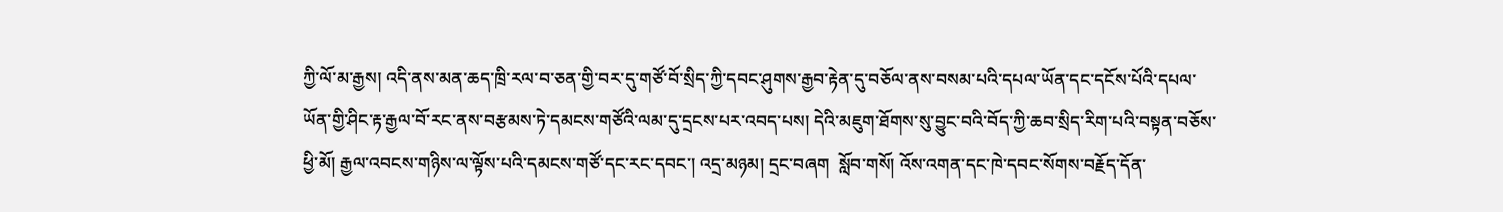ཀྱི་ལོ་མ་རྒྱས། འདི་ནས་མན་ཆད་ཁྲི་རལ་བ་ཅན་གྱི་བར་དུ་གཙོ་བོ་སྲིད་ཀྱི་དབང་ཤུགས་རྒྱབ་རྟེན་དུ་བཅོལ་ནས་བསམ་པའི་དཔལ་ཡོན་དང་དངོས་པོའི་དཔལ་ཡོན་གྱི་ཤིང་རྟ་རྒྱལ་བོ་རང་ནས་བརྩམས་ཏེ་དམངས་གཙོའི་ལམ་དུ་དྲངས་པར་འབད་པས། དེའི་མཇུག་ཐོགས་སུ་བྱུང་བའི་བོད་ཀྱི་ཆབ་སྲིད་རིག་པའི་བསྟན་བཅོས་ཕྱི་མོ། རྒྱལ་འབངས་གཉིས་ལ་ལྟོས་པའི་དམངས་གཙོ་དང་རང་དབང་། འདྲ་མཉམ། དྲང་བཞག  སློབ་གསོ། འོས་འགན་དང་ཁེ་དབང་སོགས་བརྗོད་དོན་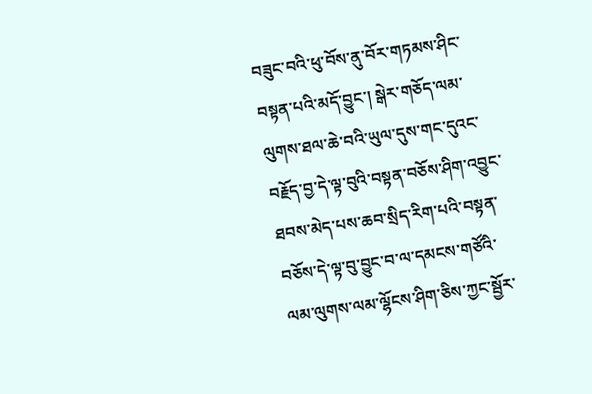བཟུང་བའི་ཕུ་བོས་ནུ་བོར་གཏམས་ཤིང་བསྟན་པའི་མདོ་བྱུང་། སྒེར་གཅོད་ལམ་ལུགས་ཐལ་ཆེ་བའི་ཡུལ་དུས་གང་དུའང་བརྗོད་བྱ་དེ་ལྟ་བུའི་བསྟན་བཅོས་ཤིག་འབྱུང་ཐབས་མེད་པས་ཆབ་སྲིད་རིག་པའི་བསྟན་བཅོས་དེ་ལྟ་བུ་བྱུང་བ་ལ་དམངས་གཙོའི་ལམ་ལུགས་ལམ་ལྷོངས་ཤིག་ཅིས་ཀྱང་སྦྱོར་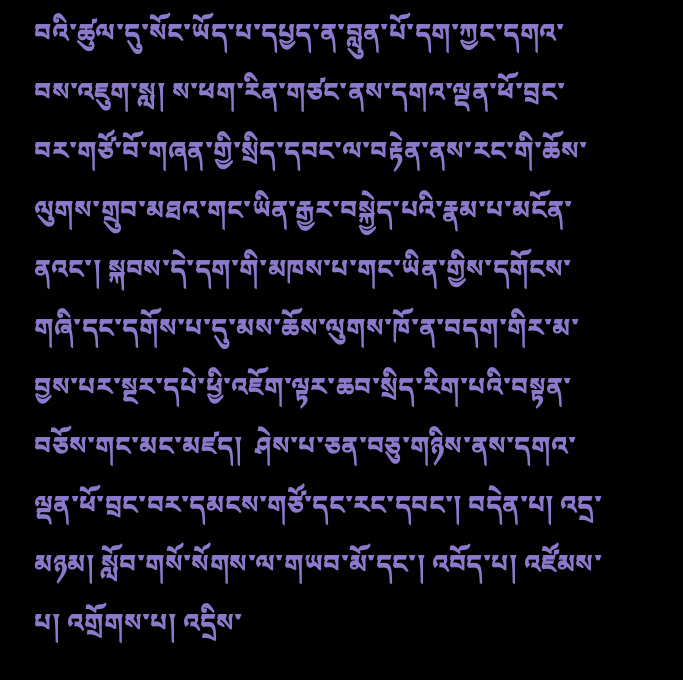བའི་ཚུལ་དུ་སོང་ཡོད་པ་དཔྱད་ན་བླུན་པོ་དག་ཀྱང་དགའ་བས་འཇུག་སླ། ས་ཕག་རིན་གཙང་ནས་དགའ་ལྡན་ཕོ་བྲང་བར་གཙོ་བོ་གཞན་གྱི་སྲིད་དབང་ལ་བརྟེན་ནས་རང་གི་ཆོས་ལུགས་གྲུབ་མཐའ་གང་ཡིན་རྒྱར་བསྐྱེད་པའི་རྣམ་པ་མངོན་ནའང་། སྐབས་དེ་དག་གི་མཁས་པ་གང་ཡིན་གྱིས་དགོངས་གཞི་དང་དགོས་པ་དུ་མས་ཆོས་ལུགས་ཁོ་ན་བདག་གིར་མ་བྱས་པར་སྔར་དཔེ་ཕྱི་འཇོག་ལྟར་ཆབ་སྲིད་རིག་པའི་བསྟན་བཅོས་གང་མང་མཛད།  ཤེས་པ་ཅན་བཅུ་གཉིས་ནས་དགའ་ལྡན་ཕོ་བྲང་བར་དམངས་གཙོ་དང་རང་དབང་། བདེན་པ། འདྲ་མཉམ། སློབ་གསོ་སོགས་ལ་གཡབ་མོ་དང་། འབོད་པ། འཛོམས་པ། འགྲོགས་པ། འདྲིས་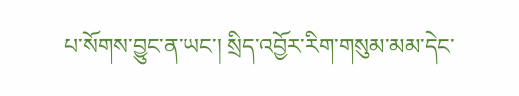པ་སོགས་བྱུང་ན་ཡང་། སྲིད་འབྱོར་རིག་གསུམ་མམ་དེང་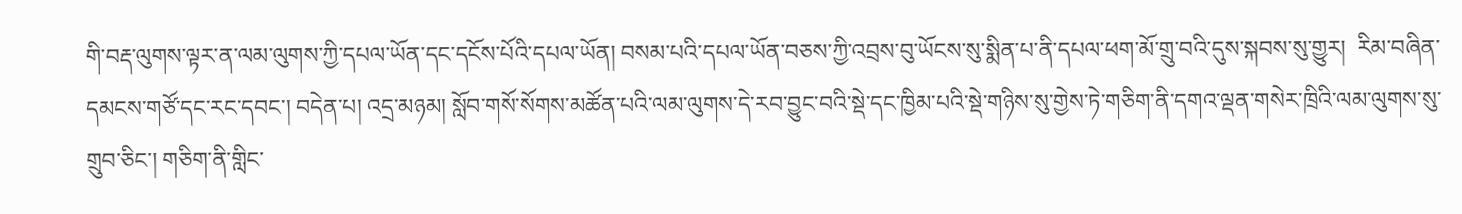གི་བརྡ་ལུགས་ལྟར་ན་ལམ་ལུགས་ཀྱི་དཔལ་ཡོན་དང་དངོས་པོའི་དཔལ་ཡོན། བསམ་པའི་དཔལ་ཡོན་བཅས་ཀྱི་འབྲས་བུ་ཡོངས་སུ་སྨིན་པ་ནི་དཔལ་ཕག་མོ་གྲུ་བའི་དུས་སྐབས་སུ་གྱུར།  རིམ་བཞིན་དམངས་གཙོ་དང་རང་དབང་། བདེན་པ། འདྲ་མཉམ། སློབ་གསོ་སོགས་མཚོན་པའི་ལམ་ལུགས་དེ་རབ་བྱུང་བའི་སྡེ་དང་ཁྱིམ་པའི་སྡེ་གཉིས་སུ་གྱེས་ཏེ་གཅིག་ནི་དགའ་ལྡན་གསེར་ཁྲིའི་ལམ་ལུགས་སུ་གྲུབ་ཅིང་། གཅིག་ནི་གླིང་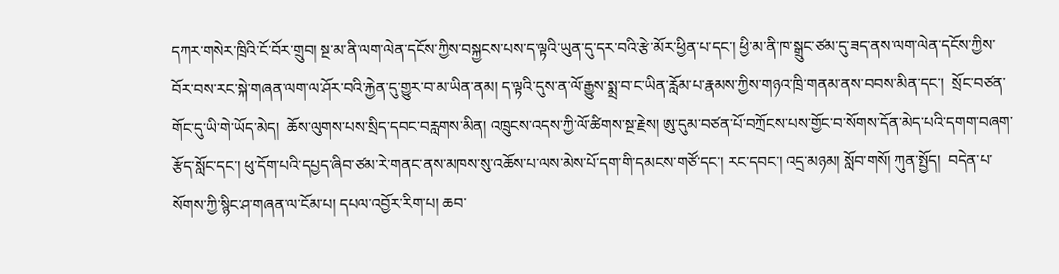དཀར་གསེར་ཁྲིའི་ངོ་བོར་གྲུབ། སྔ་མ་ནི་ལག་ལེན་དངོས་ཀྱིས་བསྐྱངས་པས་ད་ལྟའི་ཡུན་དུ་དར་བའི་རྩེ་མོར་ཕྱིན་པ་དང་། ཕྱི་མ་ནི་ཁ་སྒྲུང་ཙམ་དུ་ཟད་ནས་ལག་ལེན་དངོས་ཀྱིས་བོར་བས་རང་སྐེ་གཞན་ལག་ལ་ཤོར་བའི་རྐྱེན་དུ་གྱུར་བ་མ་ཡིན་ནམ། ད་ལྟའི་དུས་ན་ལོ་རྒྱུས་སྨྲ་བ་ང་ཡིན་རློམ་པ་རྣམས་ཀྱིས་གཉའ་ཁྲི་གནམ་ནས་བབས་མིན་དང་།  སྲོང་བཙན་གོང་དུ་ཡི་གེ་ཡོད་མེད།  ཆོས་ལུགས་པས་སྲིད་དབང་བརླགས་མིན། འཁྲུངས་འདས་ཀྱི་ལོ་ཚིགས་སྔ་རྗེས། ཨུ་དུམ་བཙན་པོ་བཀྲོངས་པས་གྱོང་བ་སོགས་དོན་མེད་པའི་དགག་བཞག་རྩོད་སློང་དང་། ཕུ་དོག་པའི་དཔྱད་ཞིབ་ཙམ་རེ་གནང་ནས་མཁས་སུ་འཆོས་པ་ལས་མེས་པོ་དག་གི་དམངས་གཙོ་དང་། རང་དབང་། འདྲ་མཉམ། སློབ་གསོ། ཀུན་སྤྱོད།  བདེན་པ་སོགས་ཀྱི་སྙིང་ཤ་གཞན་ལ་ངོམ་པ། དཔལ་འབྱོར་རིག་པ། ཆབ་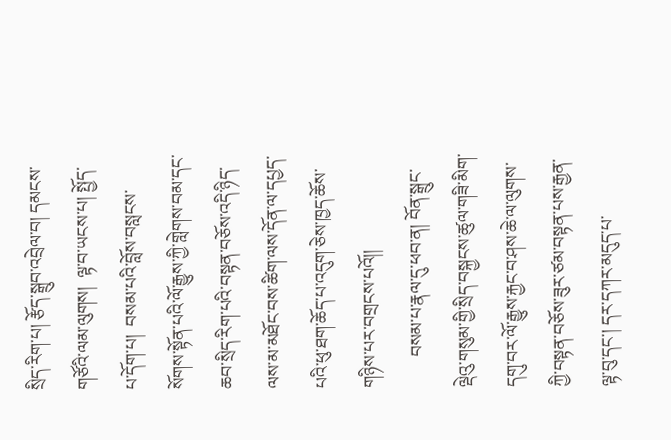སྲིད་རིག་པ། རྩོད་སྒྲུབ་འབྲེལ་བ། དམངས་གཙོའི་ལམ་ལུགས།  ལྟ་བ་ཡངས་པ། སྤྱོད་པ་དོག་པ།  བསམ་པའི་བློས་བསླངས་སོགས་སྟོན་པའི་ལོ་རྒྱུས་ཀྱི་གླེགས་བམ་དང་ཆབ་སྲིད་རིག་པའི་བསྟན་བཅོས་འདི་ཉིད་ལས་མ་མཐོང་བས་ཚིག་ལས་དོན་ལ་དཔྱད་པའི་ཕུ་ཐག་ཆོད་པ་འདུག་ཅེས་ཁྱད་ཆོས་གཉིས་པར་བགྲངས་པའོ།།
       བསམ་པ་རྣལ་དུ་ཕབ་ན། བོན་སྒྲུང་ལྡེའུ་གསུམ་གྱི་སྲིད་བསྐྱངས་ཚུལ་གཟི་མིག་དགུ་བར་ལོ་རྒྱུས་རྐྱང་བ་ཤས་ཆེ་ལ་ལུགས་ཀྱི་བསྟན་བཅོས་ཟུར་ཙམ་བསྟན་པས་རྒྱན་ལྟ་བུ་དང་། དར་དཀར་མདུད་པ་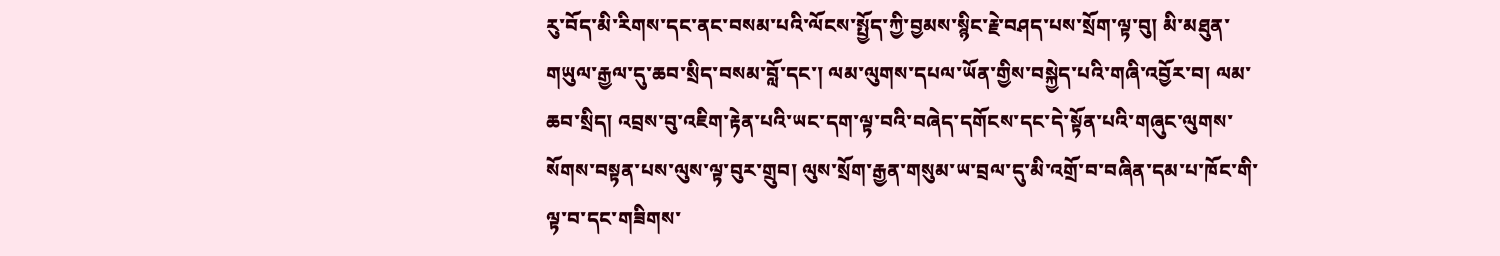རུ་བོད་མི་རིགས་དང་ནང་བསམ་པའི་ལོངས་སྤྱོད་ཀྱི་བྱམས་སྙིང་རྗེ་བཤད་པས་སྲོག་ལྟ་བུ། མི་མཐུན་གཡུལ་རྒྱལ་དུ་ཆབ་སྲིད་བསམ་བློ་དང་། ལམ་ལུགས་དཔལ་ཡོན་གྱིས་བསྐྱེད་པའི་གཞི་འབྱོར་བ། ལམ་ཆབ་སྲིད། འབྲས་བུ་འཇིག་རྟེན་པའི་ཡང་དག་ལྟ་བའི་བཞེད་དགོངས་དང་དེ་སྟོན་པའི་གཞུང་ལུགས་སོགས་བསྟན་པས་ལུས་ལྟ་བུར་གྲུབ། ལུས་སྲོག་རྒྱན་གསུམ་ཡ་བྲལ་དུ་མི་འགྲོ་བ་བཞིན་དམ་པ་ཁོང་གི་ལྟ་བ་དང་གཟིགས་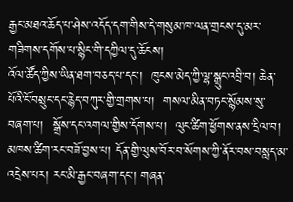རྒྱང་མཐའ་ཆོད་པ་ཤེས་འདོད་དག་གིས་དེ་གསུམ་ཁ་ལན་གྲངས་དུ་མར་གཟིགས་དགོས་པ་སྙིང་གི་དཀྱིལ་དུ་ཆོངས།
འོལ་ཚོད་ཀྱིས་ཡིན་ཐག་བཅད་པ་དང་།  ཁུངས་མེད་ཀྱི་ལྷ་སྒྲུང་འབྲི་བ། ཆེན་པོའི་ངོ་བསྲུང་དང་རྙེད་བཀུར་གྱི་གྲགས་པ།  གསལ་མིན་བཏང་སྙོམས་སུ་བཞག་པ།  སྒྲོས་དང་འགལ་གྱིས་དོགས་པ།  ལུང་ཚིག་ཕྱོགས་ནས་དྲིལ་བ། མཁས་ཚིག་རང་བཟོ་བྱས་པ། དོན་གྱི་ལུས་བོར་བ་སོགས་ཀྱི་ནོར་བས་བསླད་མ་འདྲེས་པར། རང་མི་རྒྱང་བཞག་དང་། གཞན་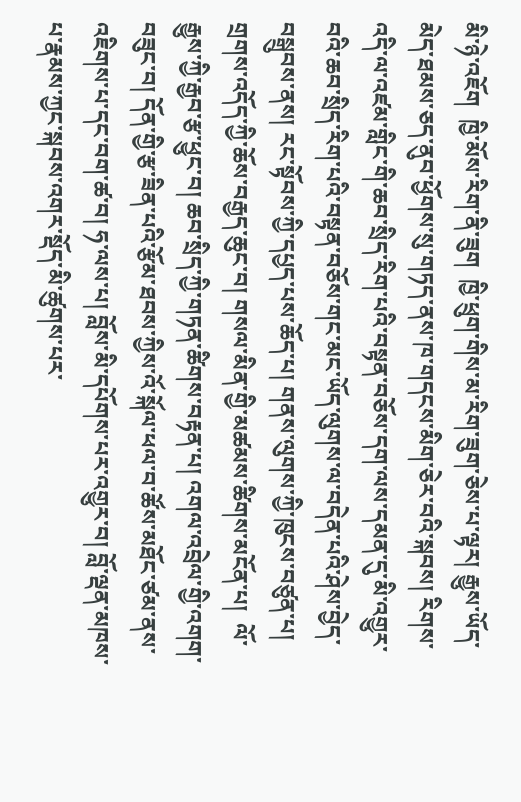མི་ཉེ་འཇོག  ཁྱི་མོས་རིག་ནི་ཟུག  ཁྱི་ཕྲུག་གིས་མ་རིག་ཟུག་ཅེས་པ་ལྟར། རྒྱུས་ཡོད་མེད་ཐམས་ཅད་ནུབ་ཕྱོགས་སུ་གཏད་ནས་ཁ་གདངས་མིག་ཅེར་བའི་སྐབས། རིགས་འདི་ལ་འཛམ་གླིང་གི་ཆབ་སྲིད་རིག་པའི་བསྟན་བཅོས་དག་ལས་དམན་དུ་མི་འགྱུར་བའི་ཆབ་སྲིད་རིག་པའི་བསྟན་བཅོས་གང་མང་ཡོད་ལུགས་ལ་བདེན་པའི་ཤེས་བྱེད་བསྒྲུབས་ནས། རང་སྟོབས་ཀྱི་དཔྱད་པས་ཆོད་པ། གནས་ལུགས་ཀྱི་ཁུངས་བཙུན་པ།  གྲགས་འདོད་ཀྱི་ཆོས་བརྒྱད་ཆུང་བ། གསལ་མིན་གྱི་མཚམས་ཚིགས་མངོན་པ།  ལོ་རྒྱུས་ཀྱི་རྒྱབ་རྩ་ཕྱུང་བ། ཆབ་སྲིད་ཀྱི་གཏན་ཚིགས་བརྟན་པ། འགལ་འབྲེལ་གྱི་འགག་བཟུང་བ། དོན་གྱི་རྩ་ཟིན་པའི་རྩོམ་ཐབས་ཀྱིས་འོ་སྐོལ་ཕལ་བ་ཚོས་མཐོང་ཙམ་ནས་འཇིགས་པ་དང་བག་ཚ་བ། ཧ་ལས་པ། བློས་མི་དཔོགས་པར་འགྱུར་བ། བློ་ལྡན་མཁས་པ་རྣམས་ཀྱང་སྐབས་འགར་སྡོད་མི་ཚུགས་པར་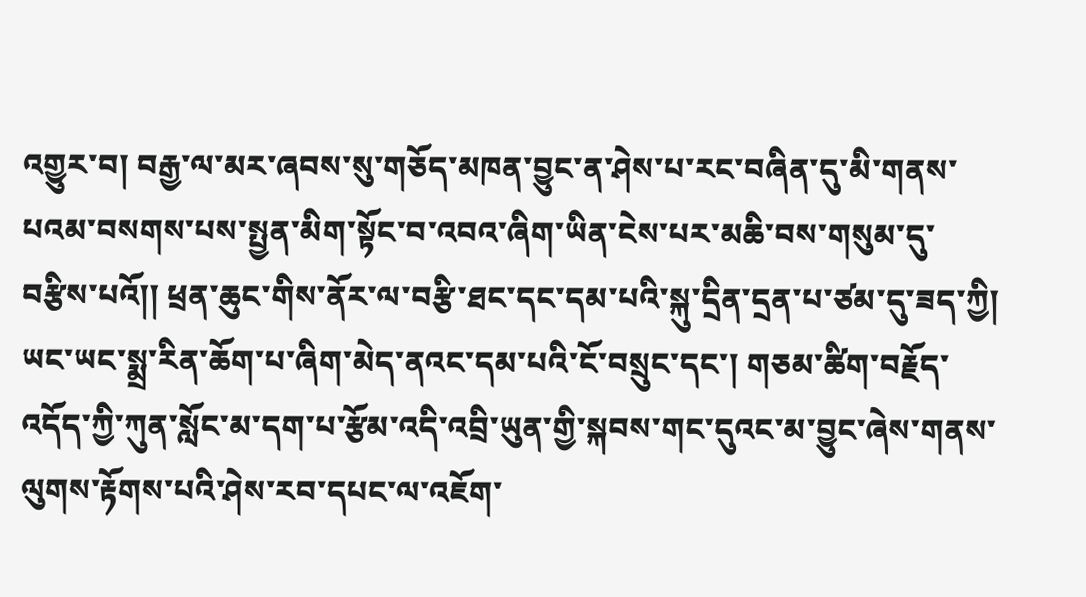འགྱུར་བ། བརྒྱ་ལ་མར་ཞབས་སུ་གཅོད་མཁན་བྱུང་ན་ཤེས་པ་རང་བཞིན་དུ་མི་གནས་པའམ་བསགས་པས་སྤྱན་མིག་སྟོང་བ་འབའ་ཞིག་ཡིན་ངེས་པར་མཆི་བས་གསུམ་དུ་བརྩིས་པའོ།། ཕྲན་ཆུང་གིས་ནོར་ལ་བརྩི་ཐང་དང་དམ་པའི་སྐུ་དྲིན་དྲན་པ་ཙམ་དུ་ཟད་ཀྱི། ཡང་ཡང་སྨྲ་རིན་ཆོག་པ་ཞིག་མེད་ནའང་དམ་པའི་ངོ་བསྲུང་དང་། གཅམ་ཚིག་བརྗོད་འདོད་ཀྱི་ཀུན་སློང་མ་དག་པ་རྩོམ་འདི་འབྲི་ཡུན་གྱི་སྐབས་གང་དུའང་མ་བྱུང་ཞེས་གནས་ལུགས་རྟོགས་པའི་ཤེས་རབ་དཔང་ལ་འཇོག་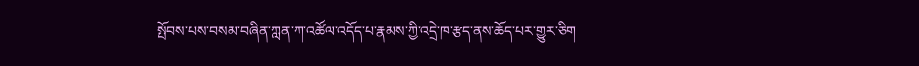སྤོབས་པས་བསམ་བཞིན་ཀླན་ཀ་འཚོལ་འདོད་པ་རྣམས་ཀྱི་འདྲེ་ཁ་རྩད་ནས་ཆོད་པར་གྱུར་ཅིག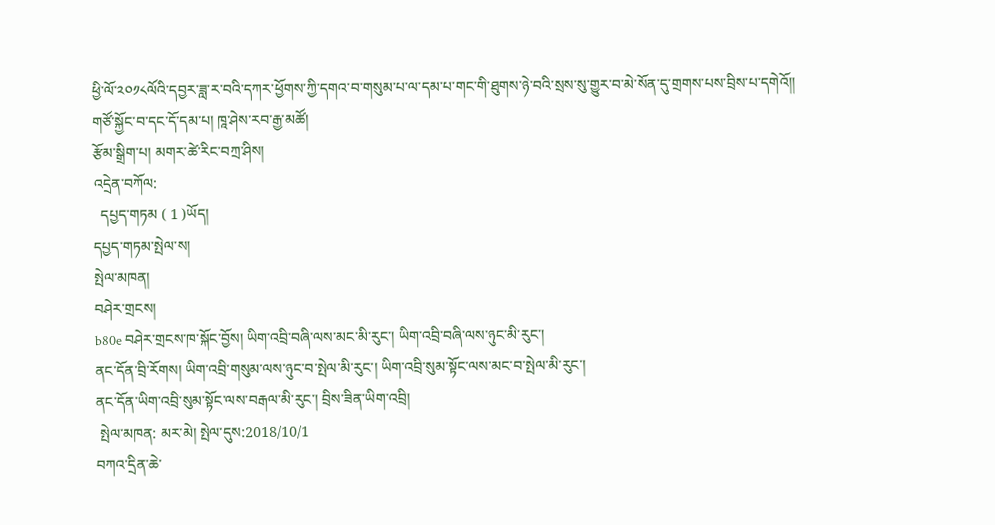ཕྱི་ལོ་༢༠༡༨ལོའི་དབྱར་ཟླ་ར་བའི་དཀར་ཕྱོགས་ཀྱི་དགའ་བ་གསུམ་པ་ལ་དམ་པ་གང་གི་ཐུགས་ཉེ་བའི་སྲས་སུ་གྱུར་བ་མེ་སོན་དུ་གྲགས་པས་བྲིས་པ་དགེའོ།།
གཙོ་སྐྱོང་བ་དང་དོ་དམ་པ། ཁཱ་ཤེས་རབ་རྒྱ་མཚོ།
རྩོམ་སྒྲིག་པ། མགར་ཚེ་རིང་བཀྲ་ཤིས།
འདྲེན་བཀོལ:
  དཔྱད་གཏམ ( 1 )ཡོད།
དཔྱད་གཏམ་སྤེལ་ས།
སྤེལ་མཁན།
བཤེར་གྲངས།
b80e བཤེར་གྲངས་ཁ་སྐོང་བྱོས། ཡིག་འབྲི་བཞི་ལས་མང་མི་རུང་། ཡིག་འབྲི་བཞི་ལས་ཉུང་མི་རུང་།
ནང་དོན་བྲི་རོགས། ཡིག་འབྲི་གསུམ་ལས་ཉུང་བ་སྤེལ་མི་རུང་། ཡིག་འབྲི་སུམ་སྟོང་ལས་མང་བ་སྤེལ་མི་རུང་།
ནང་དོན་ཡིག་འབྲི་སུམ་སྟོང་ལས་བརྒལ་མི་རུང་། བྲིས་ཟིན་ཡིག་འབྲི།
 སྤེལ་མཁན: མར་མེ། སྤེལ་དུས:2018/10/1
བཀའ་དྲིན་ཆེ་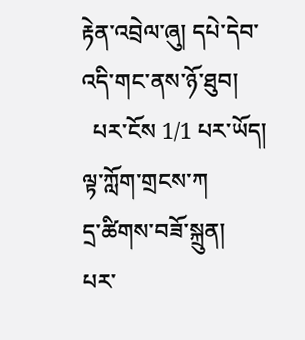རྟེན་འབྲེལ་ཞུ། དཔེ་དེབ་འདི་གང་ནས་ཉོ་ཐུབ།
  པར་ངོས 1/1 པར་ཡོད།
ལྟ་ཀློག་གྲངས་ཀ
དྲ་ཚིགས་བཟོ་སྐྲུན།
པར་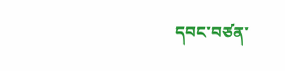དབང་བཙན་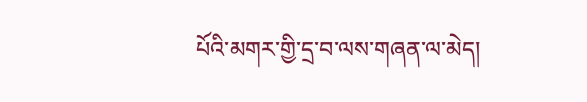པོའི་མགར་གྱི་དྲ་བ་ལས་གཞན་ལ་མེད།